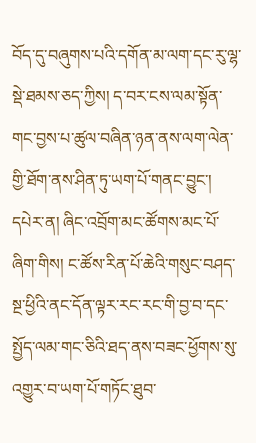བོད་དུ་བཞུགས་པའི་དགོན་མ་ལག་དང་རུ་ལྷ་སྡེ་ཐམས་ཅད་ཀྱིས། ད་བར་ངས་ལམ་སྟོན་གང་བྱས་པ་ཚུལ་བཞིན་ཉན་ནས་ལག་ལེན་གྱི་ཐོག་ནས་ཤིན་ཏུ་ཡག་པོ་གནང་བྱུང་། དཔེར་ན། ཞིང་འབྲོག་མང་ཚོགས་མང་པོ་ཞིག་གིས། ང་ཚོས་རིན་པོ་ཆེའི་གསུང་བཤད་སྔ་ཕྱིའི་ནང་དོན་ལྟར་རང་རང་གི་བྱ་བ་དང་སྤྱོད་ལམ་གང་ཅིའི་ཐད་ནས་བཟང་ཕྱོགས་སུ་འགྱུར་བ་ཡག་པོ་གཏོང་ཐུབ་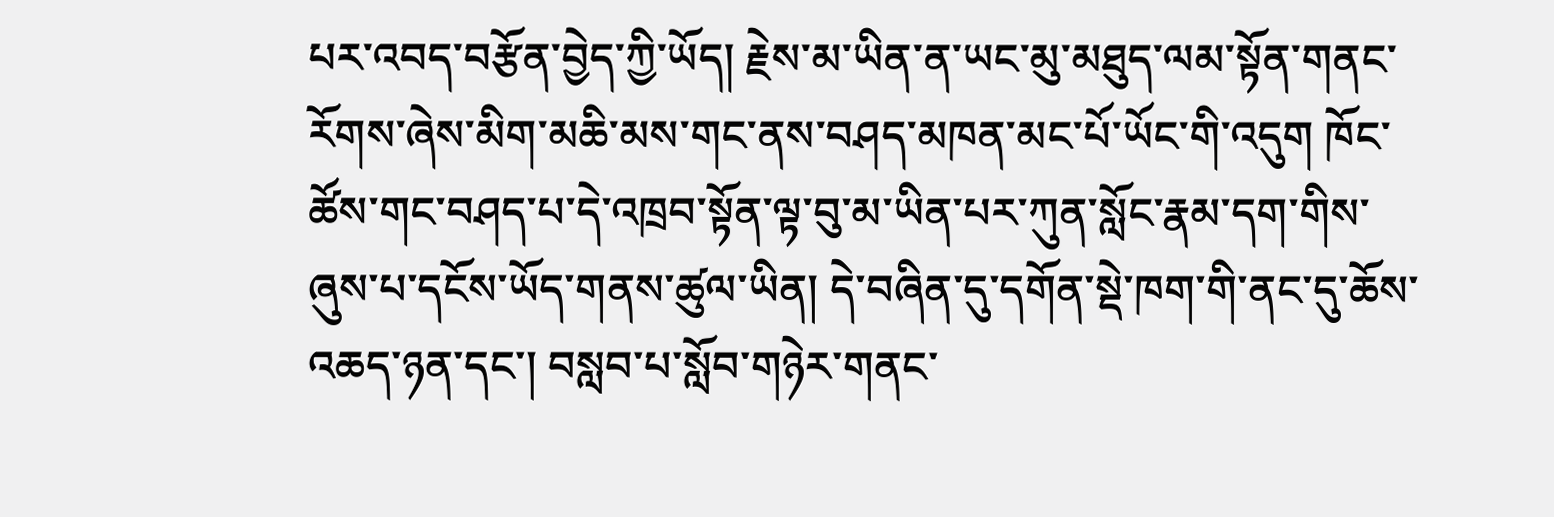པར་འབད་བརྩོན་བྱེད་ཀྱི་ཡོད། རྗེས་མ་ཡིན་ན་ཡང་མུ་མཐུད་ལམ་སྟོན་གནང་རོགས་ཞེས་མིག་མཆི་མས་གང་ནས་བཤད་མཁན་མང་པོ་ཡོང་གི་འདུག ཁོང་ཚོས་གང་བཤད་པ་དེ་འཁྲབ་སྟོན་ལྟ་བུ་མ་ཡིན་པར་ཀུན་སློང་རྣམ་དག་གིས་ཞུས་པ་དངོས་ཡོད་གནས་ཚུལ་ཡིན། དེ་བཞིན་དུ་དགོན་སྡེ་ཁག་གི་ནང་དུ་ཆོས་འཆད་ཉན་དང་། བསླབ་པ་སློབ་གཉེར་གནང་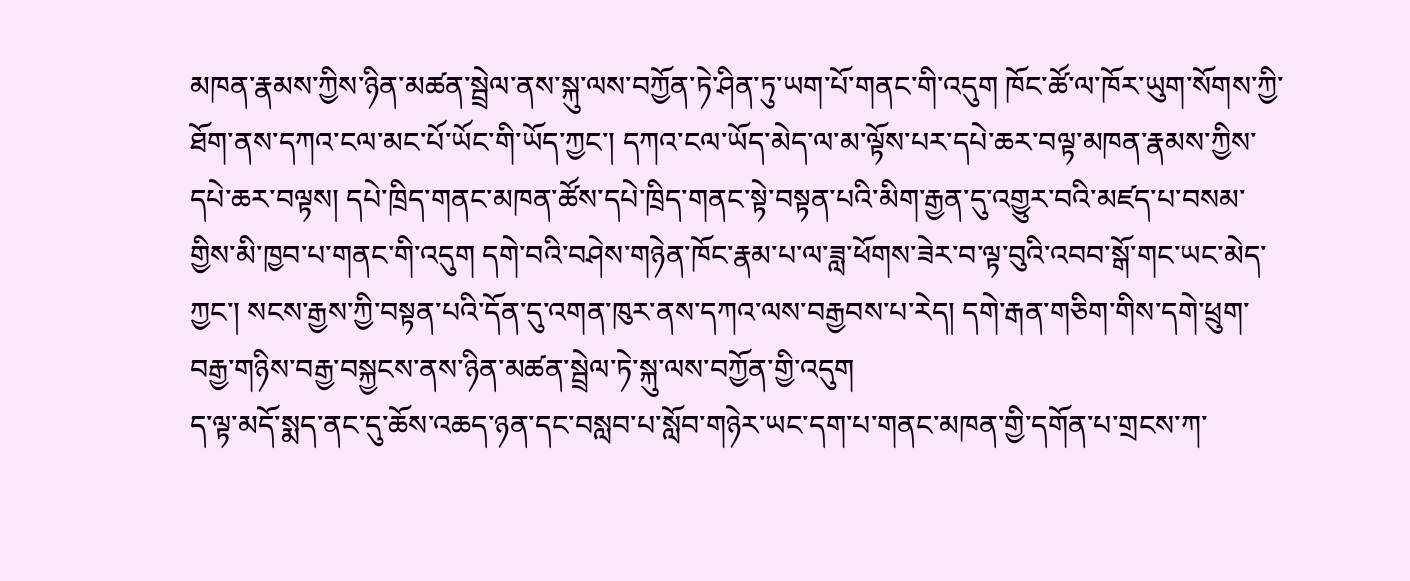མཁན་རྣམས་ཀྱིས་ཉིན་མཚན་སྦྲེལ་ནས་སྐུ་ལས་བཀྱོན་ཏེ་ཤིན་ཏུ་ཡག་པོ་གནང་གི་འདུག ཁོང་ཚོ་ལ་ཁོར་ཡུག་སོགས་ཀྱི་ཐོག་ནས་དཀའ་ངལ་མང་པོ་ཡོང་གི་ཡོད་ཀྱང་། དཀའ་ངལ་ཡོད་མེད་ལ་མ་ལྟོས་པར་དཔེ་ཆར་བལྟ་མཁན་རྣམས་ཀྱིས་དཔེ་ཆར་བལྟས། དཔེ་ཁྲིད་གནང་མཁན་ཚོས་དཔེ་ཁྲིད་གནང་སྟེ་བསྟན་པའི་མིག་རྒྱན་དུ་འགྱུར་བའི་མཛད་པ་བསམ་གྱིས་མི་ཁྱབ་པ་གནང་གི་འདུག དགེ་བའི་བཤེས་གཉེན་ཁོང་རྣམ་པ་ལ་ཟླ་ཕོགས་ཟེར་བ་ལྟ་བུའི་འབབ་སྒོ་གང་ཡང་མེད་ཀྱང་། སངས་རྒྱས་ཀྱི་བསྟན་པའི་དོན་དུ་འགན་ཁུར་ནས་དཀའ་ལས་བརྒྱབས་པ་རེད། དགེ་རྒན་གཅིག་གིས་དགེ་ཕྲུག་བརྒྱ་གཉིས་བརྒྱ་བསྐྱངས་ནས་ཉིན་མཚན་སྦྲེལ་ཏེ་སྐུ་ལས་བཀྱོན་གྱི་འདུག
ད་ལྟ་མདོ་སྨད་ནང་དུ་ཆོས་འཆད་ཉན་དང་བསླབ་པ་སློབ་གཉེར་ཡང་དག་པ་གནང་མཁན་གྱི་དགོན་པ་གྲངས་ཀ་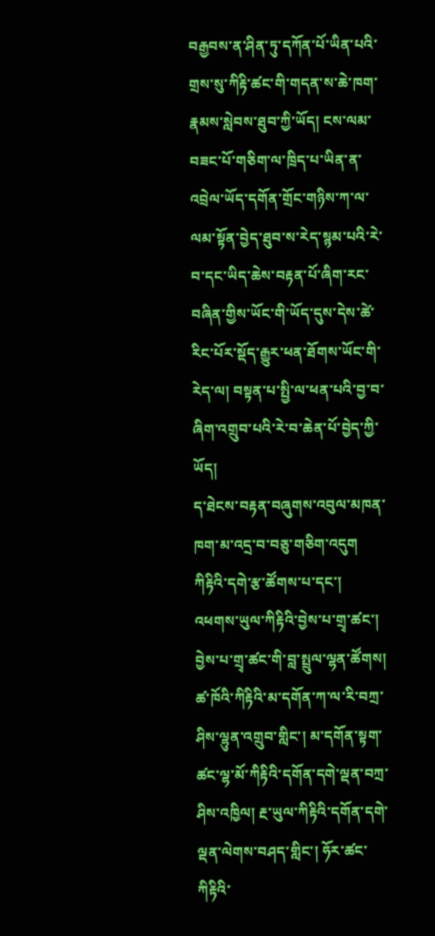བརྒྱབས་ན་ཤིན་ཏུ་དཀོན་པོ་ཡིན་པའི་གྲས་སུ་ཀིརྟི་ཚང་གི་གདན་ས་ཆེ་ཁག་རྣམས་སླེབས་ཐུབ་ཀྱི་ཡོད། ངས་ལམ་བཟང་པོ་གཅིག་ལ་ཁྲིད་པ་ཡིན་ན་འབྲེལ་ཡོད་དགོན་གྲོང་གཉིས་ཀ་ལ་ལམ་སྟོན་བྱེད་ཐུབ་ས་རེད་སྙམ་པའི་རེ་བ་དང་ཡིད་ཆེས་བརྟན་པོ་ཞིག་རང་བཞིན་གྱིས་ཡོང་གི་ཡོད་དུས་དེས་ཚེ་རིང་པོར་སྡོད་རྒྱུར་ཕན་ཐོགས་ཡོང་གི་རེད་ལ། བསྟན་པ་སྤྱི་ལ་ཕན་པའི་བྱ་བ་ཞིག་འགྲུབ་པའི་རེ་བ་ཆེན་པོ་བྱེད་ཀྱི་ཡོད།
ད་ཐེངས་བརྟན་བཞུགས་འབུལ་མཁན་ཁག་མ་འདྲ་བ་བཅུ་གཅིག་འདུག ཀིརྟིའི་དགེ་རྩ་ཚོགས་པ་དང་། འཕགས་ཡུལ་ཀིརྟིའི་བྱེས་པ་གྲྭ་ཚང་། བྱེས་པ་གྲྭ་ཚང་གི་བླ་སྤྲུལ་ལྷན་ཚོགས། ཚ་ཁོའི་ཀིརྟིའི་མ་དགོན་ཀ་ལ་རི་བཀྲ་ཤིས་ལྷུན་འགྲུབ་གླིང་། མ་དགོན་སྟག་ཚང་ལྷ་མོ་ཀིརྟིའི་དགོན་དགེ་ལྡན་བཀྲ་ཤིས་འཁྱིལ། རྔ་ཡུལ་ཀིརྟིའི་དགོན་དགེ་ལྡན་ལེགས་བཤད་གླིང་། ཧོར་ཚང་ཀིརྟིའི་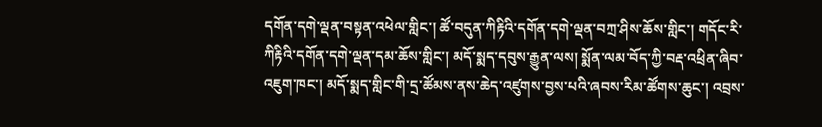དགོན་དགེ་ལྡན་བསྟན་འཕེལ་གླིང་། ཚོ་བདུན་ཀིརྟིའི་དགོན་དགེ་ལྡན་བཀྲ་ཤིས་ཆོས་གླིང་། གདོང་རི་ཀིརྟིའི་དགོན་དགེ་ལྡན་དམ་ཆོས་གླིང་། མདོ་སྨད་དབུས་རྒྱུན་ལས། སྨོན་ལམ་བོད་ཀྱི་བརྡ་འཕྲིན་ཞིབ་འཇུག་ཁང་། མདོ་སྨད་གླིང་གི་དྲ་ཚོམས་ནས་ཆེད་འཛུགས་བྱས་པའི་ཞབས་རིམ་ཚོགས་ཆུང་། འབྲས་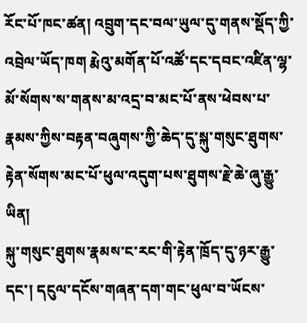རོང་པོ་ཁང་ཚན། འབྲུག་དང་བལ་ཡུལ་དུ་གནས་སྡོད་ཀྱི་འབྲེལ་ཡོད་ཁག རྨེའུ་མགོན་པོ་འཚོ་དང་དབང་འཛིན་ལྷ་མོ་སོགས་ས་གནས་མ་འདྲ་བ་མང་པོ་ནས་ཕེབས་པ་རྣམས་ཀྱིས་བརྟན་བཞུགས་ཀྱི་ཆེད་དུ་སྐུ་གསུང་ཐུགས་རྟེན་སོགས་མང་པོ་ཕུལ་འདུག་པས་ཐུགས་རྗེ་ཆེ་ཞུ་རྒྱུ་ཡིན།
སྐུ་གསུང་ཐུགས་རྣམས་ང་རང་གི་རྟེན་ཁྲོད་དུ་ཉར་རྒྱུ་དང་། དངུལ་དངོས་གཞན་དག་གང་ཕུལ་བ་ཡོངས་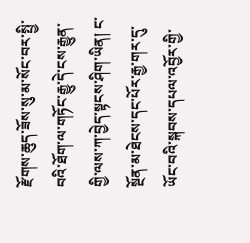རྫོགས་ཆུད་ཟོས་སུ་མ་སོང་བར་སྤྱི་བའི་ཐོག་ལ་གཏོང་རྒྱུ་དེ་ངས་རྒྱུན་གྱི་ལས་ཀ་བྱེད་སྟངས་ཤིག་ཡིན། ང་སྔོན་མ་ཐེངས་དང་པོར་རྒྱ་གར་དུ་ཡོང་བའི་སྐབས་དཔལ་འབྱོར་གྱི་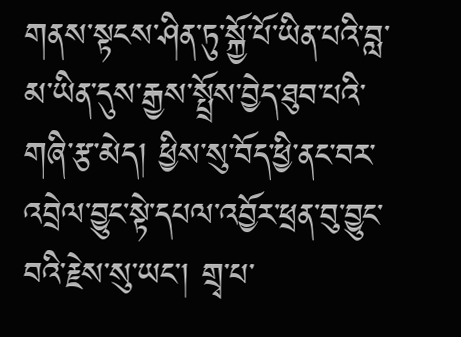གནས་སྟངས་ཤིན་ཏུ་སྐྱོ་པོ་ཡིན་པའི་བླ་མ་ཡིན་དུས་རྒྱས་སྤྲོས་བྱེད་ཐུབ་པའི་གཞི་རྩ་མེད། ཕྱིས་སུ་བོད་ཕྱི་ནང་བར་འབྲེལ་བྱུང་སྟེ་དཔལ་འབྱོར་ཕྲན་བུ་བྱུང་བའི་རྗེས་སུ་ཡང་། གྲྭ་པ་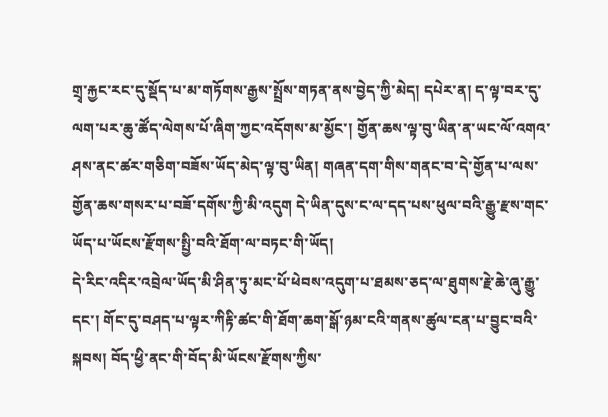གྲྭ་རྐྱང་རང་དུ་སྡོད་པ་མ་གཏོགས་རྒྱས་སྤྲོས་གཏན་ནས་བྱེད་ཀྱི་མེད། དཔེར་ན། ད་ལྟ་བར་དུ་ལག་པར་ཆུ་ཚོད་ལེགས་པོ་ཞིག་ཀྱང་འདོགས་མ་མྱོང་། གྱོན་ཆས་ལྟ་བུ་ཡིན་ན་ཡང་ལོ་འགའ་ཤས་ནང་ཚར་གཅིག་བཟོས་ཡོད་མེད་ལྟ་བུ་ཡིན། གཞན་དག་གིས་གནང་བ་དེ་གྱོན་པ་ལས་གྱོན་ཆས་གསར་པ་བཟོ་དགོས་ཀྱི་མི་འདུག དེ་ཡིན་དུས་ང་ལ་དད་པས་ཕུལ་བའི་རྒྱུ་རྫས་གང་ཡོད་པ་ཡོངས་རྫོགས་སྤྱི་བའི་ཐོག་ལ་བཏང་གི་ཡོད།
དེ་རིང་འདིར་འབྲེལ་ཡོད་མི་ཤིན་ཏུ་མང་པོ་ཕེབས་འདུག་པ་ཐམས་ཅད་ལ་ཐུགས་རྗེ་ཆེ་ཞུ་རྒྱུ་དང་། གོང་དུ་བཤད་པ་ལྟར་ཀིརྟི་ཚང་གི་ཐོག་ཆག་སྒོ་ཉམ་ངའི་གནས་ཚུལ་ངན་པ་བྱུང་བའི་སྐབས། བོད་ཕྱི་ནང་གི་བོད་མི་ཡོངས་རྫོགས་ཀྱིས་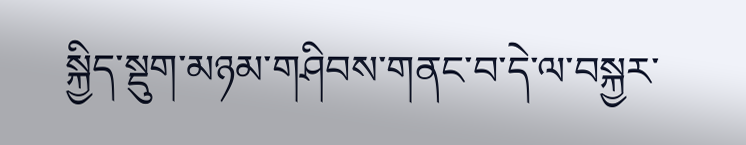སྐྱིད་སྡུག་མཉམ་གཤིབས་གནང་བ་དེ་ལ་བསྐྱར་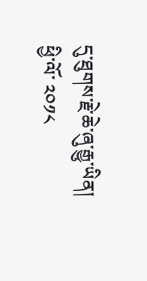དུ་ཐུགས་རྗེ་ཆེ་ཞུ་རྒྱུ་ཡིན།
ཕྱི་ལོ་ ༢༠༡༨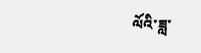ལོའི་ཟླ་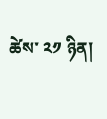ཚེས་ ༢༡ ཉིན།